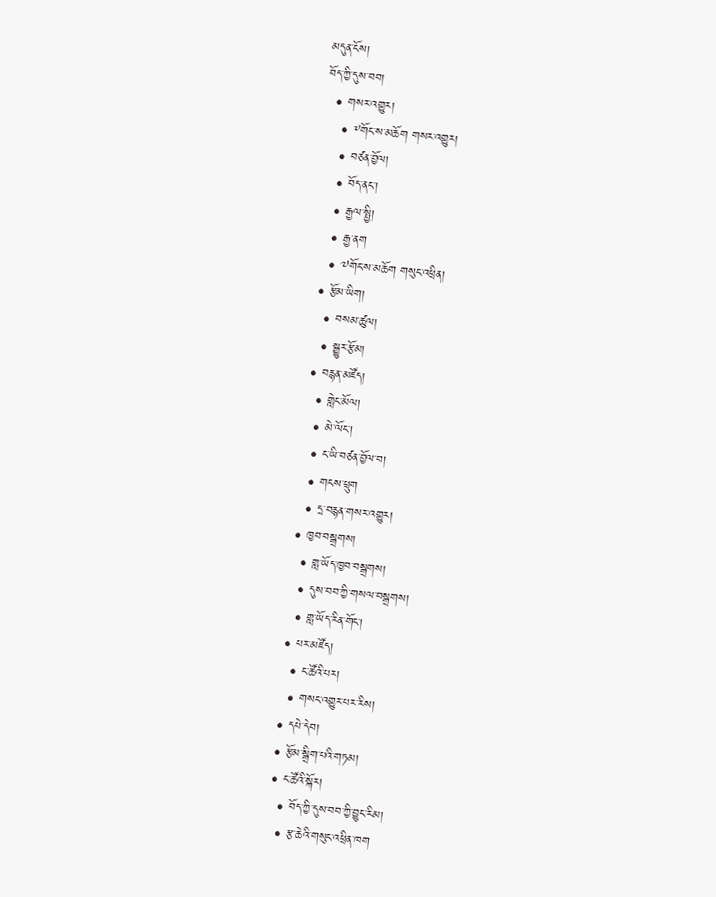མདུན་ངོས།
བོད་ཀྱི་དུས་བབ།
  • གསར་འགྱུར།
    • ༸གོང་ས་མཆོག གསར་འགྱུར།
    • བཙན་བྱོལ།
    • བོད་ནང་།
    • རྒྱལ་སྤྱི།
    • རྒྱ་ནག
    • ༧གོང་ས་མཆོག གསུང་འཕྲིན།
  • རྩོམ་ཡིག།
    • བསམ་ཚུལ།
    • སྒྱུར་རྩོམ།
  • བརྙན་མཛོད།
    • གླེང་མོལ།
    • མེ་ལོང་།
    • ང་ཡི་བཙན་བྱོལ་བ།
    • གངས་ཕྲུག
    • དྲ་བརྙན་གསར་འགྱུར།
  • ཁྱབ་བསྒྲགས།
    • གླ་ཡོད་ཁྱབ་བསྒྲགས།
    • དུས་བབ་ཀྱི་གསལ་བསྒྲགས།
    • གླ་ཡོད་རིན་གོང་།
  • པར་མཛོད།
    • ང་ཚོའི་པར།
    • གསང་འགྱུར་པར་རིས།
  • དཔེ་དེབ།
  • རྩོམ་སྒྲིག་པའི་གཏམ།
  • ང་ཚོའི་སྐོར།
    • བོད་ཀྱི་དུས་བབ་ཀྱི་བྱུང་རིམ།
    • རྩ་ཆེའི་གསུང་འཕྲིན་ཁག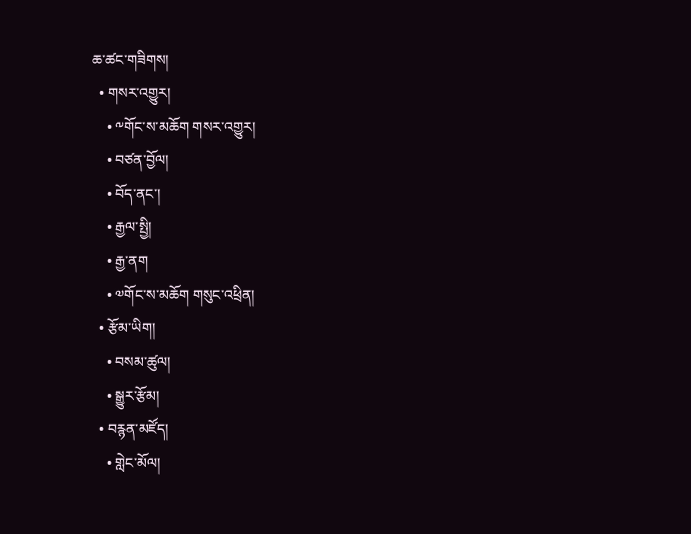ཆ་ཚང་གཟིགས།
  • གསར་འགྱུར།
    • ༸གོང་ས་མཆོག གསར་འགྱུར།
    • བཙན་བྱོལ།
    • བོད་ནང་།
    • རྒྱལ་སྤྱི།
    • རྒྱ་ནག
    • ༧གོང་ས་མཆོག གསུང་འཕྲིན།
  • རྩོམ་ཡིག།
    • བསམ་ཚུལ།
    • སྒྱུར་རྩོམ།
  • བརྙན་མཛོད།
    • གླེང་མོལ།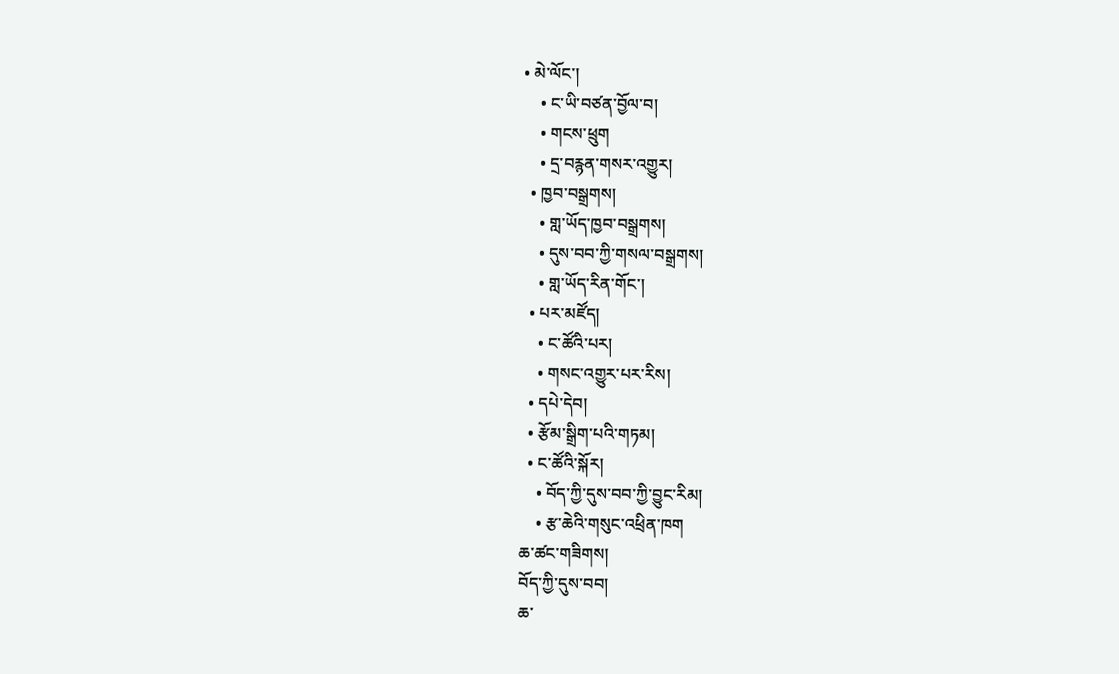• མེ་ལོང་།
    • ང་ཡི་བཙན་བྱོལ་བ།
    • གངས་ཕྲུག
    • དྲ་བརྙན་གསར་འགྱུར།
  • ཁྱབ་བསྒྲགས།
    • གླ་ཡོད་ཁྱབ་བསྒྲགས།
    • དུས་བབ་ཀྱི་གསལ་བསྒྲགས།
    • གླ་ཡོད་རིན་གོང་།
  • པར་མཛོད།
    • ང་ཚོའི་པར།
    • གསང་འགྱུར་པར་རིས།
  • དཔེ་དེབ།
  • རྩོམ་སྒྲིག་པའི་གཏམ།
  • ང་ཚོའི་སྐོར།
    • བོད་ཀྱི་དུས་བབ་ཀྱི་བྱུང་རིམ།
    • རྩ་ཆེའི་གསུང་འཕྲིན་ཁག
ཆ་ཚང་གཟིགས།
བོད་ཀྱི་དུས་བབ།
ཆ་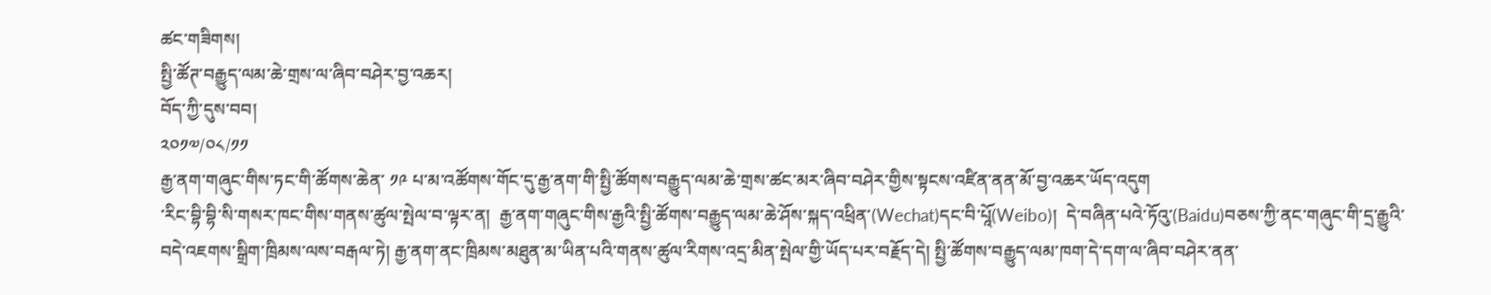ཚང་གཟིགས།
སྤྱི་ཚོཊ་བརྒྱུད་ལམ་ཆེ་གྲས་ལ་ཞིབ་བཤེར་བྱ་འཆར།
བོད་ཀྱི་དུས་བབ།
༢༠༡༧/༠༨/༡༡
རྒྱ་ནག་གཞུང་གིས་ཏང་གི་ཚོགས་ཆེན་ ༡༩ པ་མ་འཚོགས་གོང་དུ་རྒྱ་ནག་གི་སྤྱི་ཚོགས་བརྒྱུད་ལམ་ཆེ་གྲས་ཚང་མར་ཞིབ་བཤེར་གྱིས་སྟངས་འཛིན་ནན་མོ་བྱ་འཆར་ཡོད་འདུག
་རིང་བྷི་བྷི་སི་གསར་ཁང་གིས་གནས་ཚུལ་སྤེལ་བ་ལྟར་ན།  རྒྱ་ནག་གཞུང་གིས་རྒྱའི་སྤྱི་ཚོགས་བརྒྱུད་ལམ་ཆེ་ཤོས་སྐད་འཕྲིན་(Wechat)དང་བི་པཱོ(Weibo)།  དེ་བཞིན་པའེ་ཏོའུ་(Baidu)བཅས་ཀྱི་ནང་གཞུང་གི་དྲ་རྒྱུའི་བདེ་འཇགས་སྒྲིག་ཁྲིམས་ལས་བརྒལ་ཏེ། རྒྱ་ནག་ནང་ཁྲིམས་མཐུན་མ་ཡིན་པའི་གནས་ཚུལ་རིགས་འདྲ་མིན་སྤེལ་གྱི་ཡོད་པར་བརྗོད་དེ། སྤྱི་ཚོགས་བརྒྱུད་ལམ་ཁག་དེ་དག་ལ་ཞིབ་བཤེར་ནན་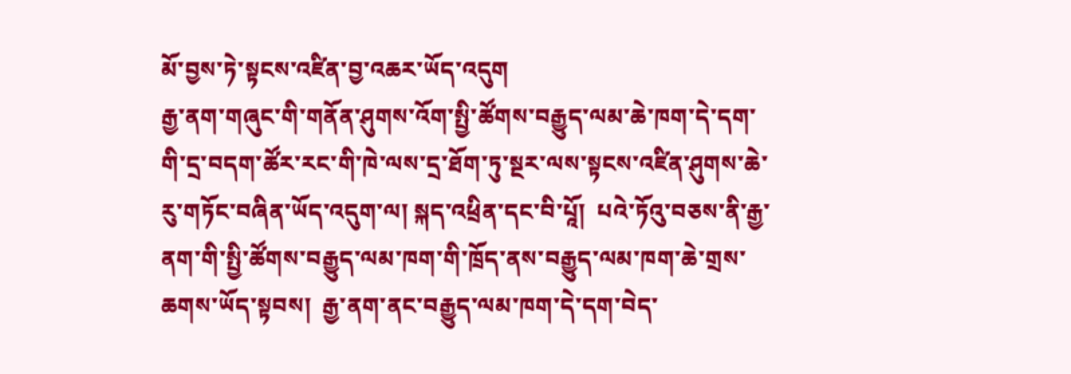མོ་བྱས་ཏེ་སྟངས་འཛིན་བྱ་འཆར་ཡོད་འདུག
རྒྱ་ནག་གཞུང་གི་གནོན་ཤུགས་འོག་སྤྱི་ཚོགས་བརྒྱུད་ལམ་ཆེ་ཁག་དེ་དག་གི་དྲ་བདག་ཚོར་རང་གི་ཁེ་ལས་དྲ་ཐོག་ཏུ་སྔར་ལས་སྟངས་འཛིན་ཤུགས་ཆེ་རུ་གཏོང་བཞིན་ཡོད་འདུག་ལ། སྐད་འཕྲིན་དང་བི་པཱོ།  པའེ་ཏོའུ་བཅས་ནི་རྒྱ་ནག་གི་སྤྱི་ཚོགས་བརྒྱུད་ལམ་ཁག་གི་ཁྲོད་ནས་བརྒྱུད་ལམ་ཁག་ཆེ་གྲས་ཆགས་ཡོད་སྟབས།  རྒྱ་ནག་ནང་བརྒྱུད་ལམ་ཁག་དེ་དག་བེད་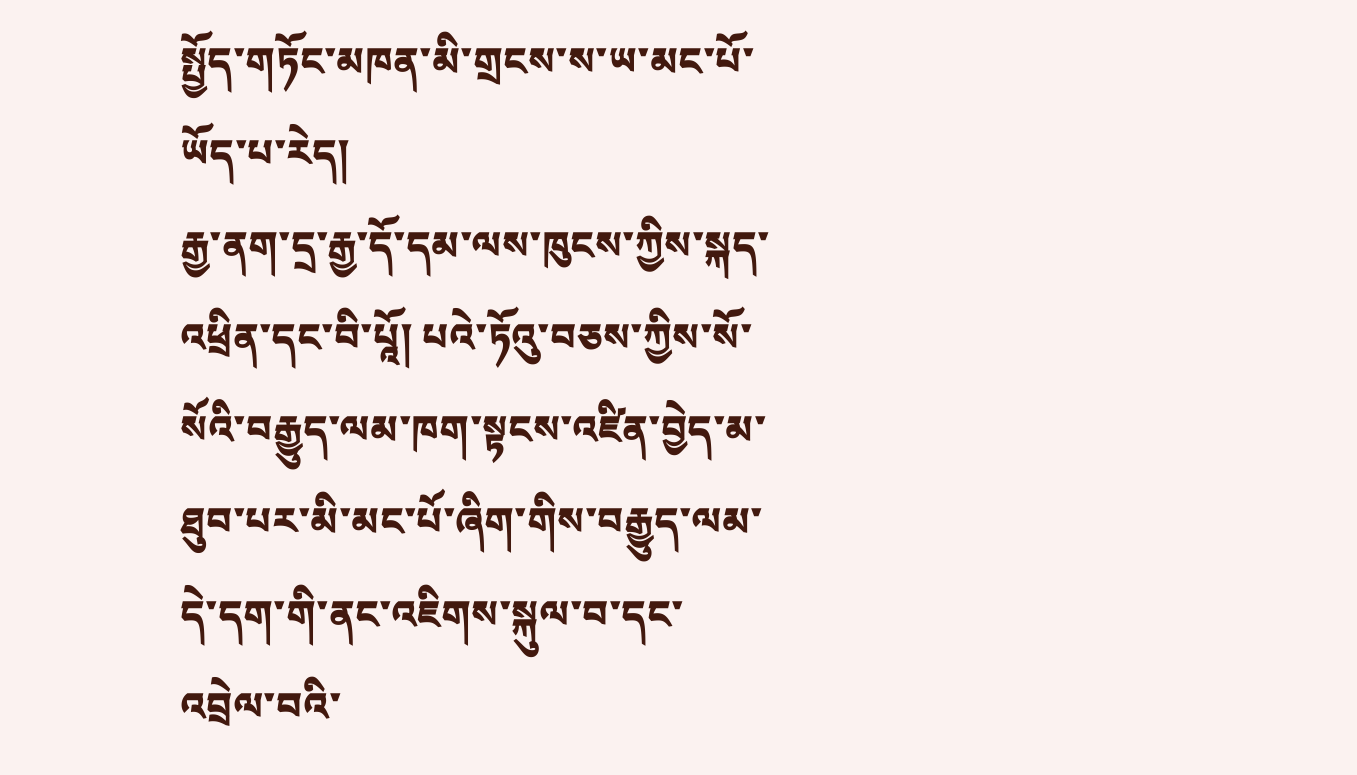སྤྱོད་གཏོང་མཁན་མི་གྲངས་ས་ཡ་མང་པོ་ཡོད་པ་རེད།
རྒྱ་ནག་དྲ་རྒྱ་དོ་དམ་ལས་ཁུངས་ཀྱིས་སྐད་འཕྲིན་དང་བི་པཱོ། པའེ་ཏོའུ་བཅས་ཀྱིས་སོ་སོའི་བརྒྱུད་ལམ་ཁག་སྟངས་འཛིན་བྱེད་མ་ཐུབ་པར་མི་མང་པོ་ཞིག་གིས་བརྒྱུད་ལམ་དེ་དག་གི་ནང་འཇིགས་སྐུལ་བ་དང་འབྲེལ་བའི་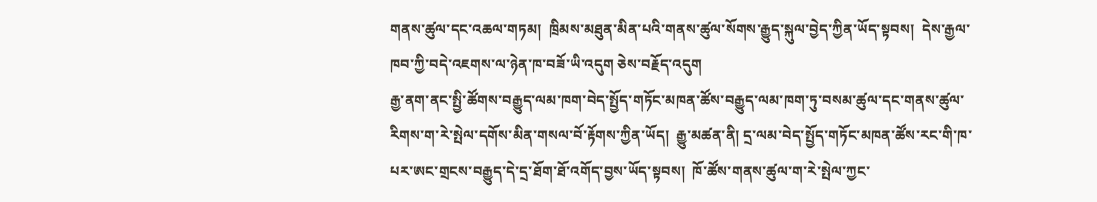གནས་ཚུལ་དང་འཆལ་གཏམ།  ཁྲིམས་མཐུན་མིན་པའི་གནས་ཚུལ་སོགས་རྒྱུད་སྐུལ་བྱེད་ཀྱིན་ཡོད་སྟབས།  དེས་རྒྱལ་ཁབ་ཀྱི་བདེ་འཇགས་ལ་ཉེན་ཁ་བཟོ་ཡི་འདུག ཅེས་བརྗོད་འདུག
རྒྱ་ནག་ནང་སྤྱི་ཚོགས་བརྒྱུད་ལམ་ཁག་བེད་སྤྱོད་གཏོང་མཁན་ཚོས་བརྒྱུད་ལམ་ཁག་ཏུ་བསམ་ཚུལ་དང་གནས་ཚུལ་རིགས་ག་རེ་སྤེལ་དགོས་མིན་གསལ་བོ་རྟོགས་ཀྱིན་ཡོད།  རྒྱུ་མཚན་ནི། དྲ་ལམ་བེད་སྤྱོད་གཏོང་མཁན་ཚོས་རང་གི་ཁ་པར་ཨང་གྲངས་བརྒྱུད་དེ་དྲ་ཐོག་ཐོ་འགོད་བྱས་ཡོད་སྟབས།  ཁོ་ཚོས་གནས་ཚུལ་ག་རེ་སྤེལ་ཀྱང་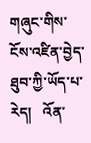གཞུང་གིས་ངོས་འཛིན་བྱེད་ཐུབ་ཀྱི་ཡོད་པ་རེད།   འོན་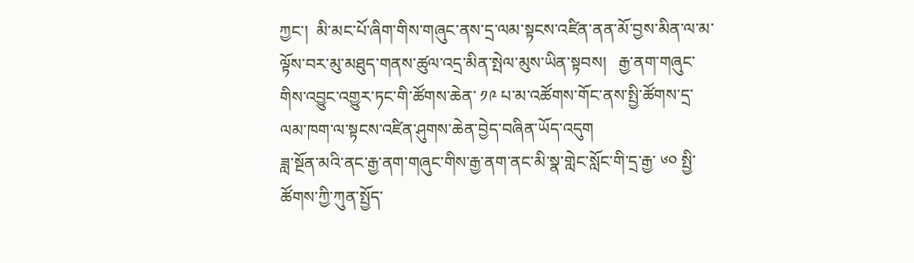ཀྱང་།  མི་མང་པོ་ཞིག་གིས་གཞུང་ནས་དྲ་ལམ་སྟངས་འཛིན་ནན་མོ་བྱས་མིན་ལ་མ་ལྟོས་བར་མུ་མཐུད་གནས་ཚུལ་འདྲ་མིན་སྤེལ་མུས་ཡིན་སྟབས།   རྒྱ་ནག་གཞུང་གིས་འབྱུང་འགྱུར་ཏང་གི་ཚོགས་ཆེན་ ༡༩ པ་མ་འཚོགས་གོང་ནས་སྤྱི་ཚོགས་དྲ་ལམ་ཁག་ལ་སྟངས་འཛིན་ཤུགས་ཆེན་བྱེད་བཞིན་ཡོད་འདུག
ཟླ་སྔོན་མའི་ནང་རྒྱ་ནག་གཞུང་གིས་རྒྱ་ནག་ནང་མི་སྣ་གླེང་སློང་གི་དྲ་རྒྱ་ ༦༠ སྤྱི་ཚོགས་ཀྱི་ཀུན་སྤྱོད་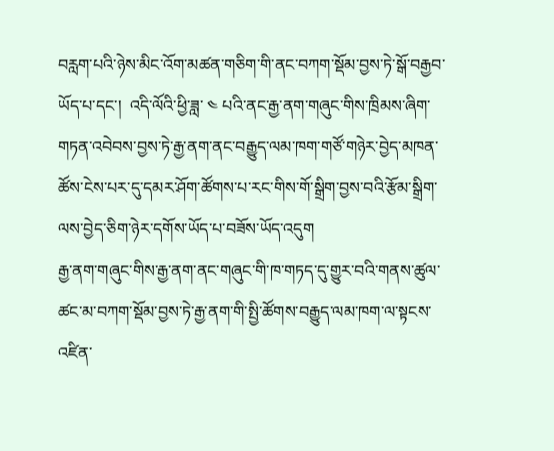བརླག་པའི་ཉེས་མིང་འོག་མཚན་གཅིག་གི་ནང་བཀག་སྡོམ་བྱས་ཏེ་སྒོ་བརྒྱབ་ཡོད་པ་དང་།  འདི་ལོའི་ཕྱི་ཟླ་ ༤ པའི་ནང་རྒྱ་ནག་གཞུང་གིས་ཁྲིམས་ཞིག་གཏན་འབེབས་བྱས་ཏེ་རྒྱ་ནག་ནང་བརྒྱུད་ལམ་ཁག་གཙོ་གཉེར་བྱེད་མཁན་ཚོས་ངེས་པར་དུ་དམར་ཤོག་ཚོགས་པ་རང་གིས་གོ་སྒྲིག་བྱས་བའི་རྩོམ་སྒྲིག་ལས་བྱེད་ཅིག་ཉེར་དགོས་ཡོད་པ་བཟོས་ཡོད་འདུག
རྒྱ་ནག་གཞུང་གིས་རྒྱ་ནག་ནང་གཞུང་གི་ཁ་གཏད་དུ་གྱུར་བའི་གནས་ཚུལ་ཚང་མ་བཀག་སྡོམ་བྱས་ཏེ་རྒྱ་ནག་གི་སྤྱི་ཚོགས་བརྒྱུད་ལམ་ཁག་ལ་སྟངས་འཛིན་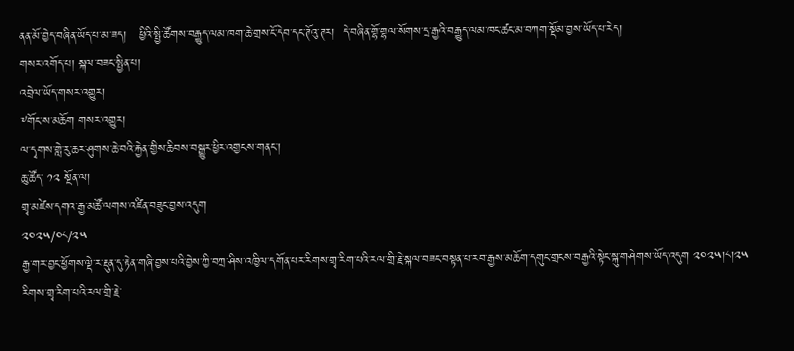ནན་མོ་བྱེད་བཞིན་ཡོད་པ་མ་ཟད།   ཕྱིའི་སྤྱི་ཚོགས་བརྒྱུད་ལམ་ཁག་ཆེ་གྲས་ངོ་དེབ་དང་ཊོའུ་ཊར།  དེ་བཞིན་གྷོ་གྷལ་སོགས་དྲ་རྒྱའི་བརྒྱུད་ལམ་ཁང་ཚང་མ་བཀག་སྡོམ་བྱས་ཡོད་པ་རེད།
གསར་འགོད་པ། སྐལ་བཟང་སྤྱིན་པ།
འབྲེལ་ཡོད་གསར་འགྱུར།
༸གོང་ས་མཆོག གསར་འགྱུར།
ལ་དྭགས་གླེ་རུ་ཆར་ཤུགས་ཆེ་བའི་རྐྱེན་གྱིས་ཆིབས་བསྒྱུར་ཕྱིར་འགྱངས་གནང་།
ཆུ་ཚོད་ ༡༢ སྔོན་ལ།
གྲྭ་མཛེས་དགའ་རྒྱ་མཚོ་ལགས་འཛིན་བཟུང་བྱས་འདུག
༢༠༢༥/༠༨/༢༥
རྒྱ་གར་བྱང་ཕྱོགས་ལྡེ་ར་རྡུན་དུ་རྟེན་གཞི་བྱས་པའི་བྱེས་ཀྱི་བཀྲ་ཤིས་འཁྱིལ་དགོན་པར་རིགས་གྲྭ་རིག་པའི་རལ་གྲི་རྗེ་སྐལ་བཟང་བསྟན་པ་རབ་རྒྱས་མཆོག་དགུང་གྲངས་བརྒྱའི་སྟེང་སྐུ་གཤེགས་ཡོད་འདུག ༢༠༢༥།༨།༢༥
རིགས་གྲྭ་རིག་པའི་རལ་གྲི་རྗེ་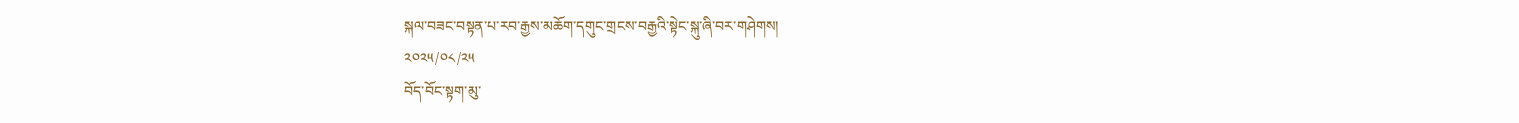སྐལ་བཟང་བསྟན་པ་རབ་རྒྱས་མཆོག་དགུང་གྲངས་བརྒྱའི་སྟེང་སྐུ་ཞི་བར་གཤེགས།
༢༠༢༥/༠༨/༢༥
བོད་བོང་སྟག་མུ་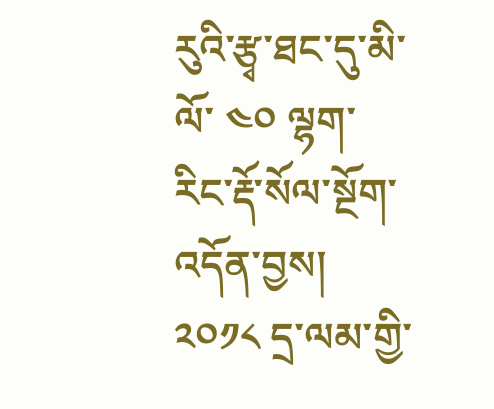རུའི་རྩྭ་ཐང་དུ་མི་ལོ་ ༤༠ ལྷག་རིང་རྡོ་སོལ་སྔོག་འདོན་བྱས། ༢༠༡༨ དྲ་ལམ་གྱི་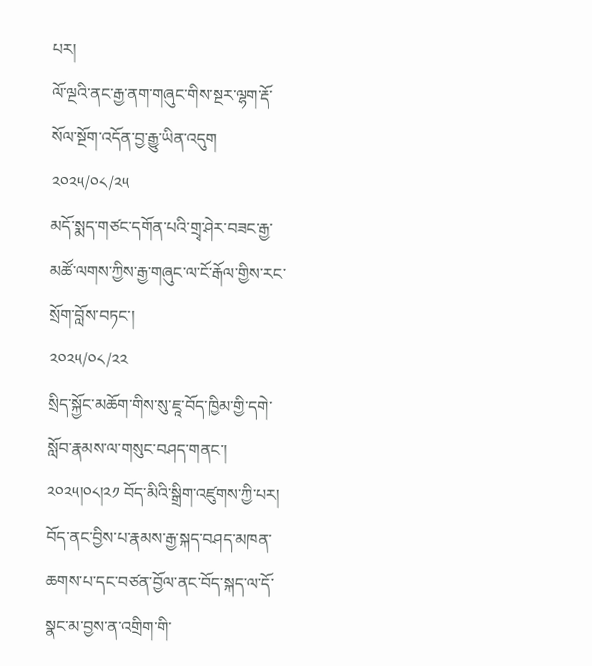པར།
ལོ་ལྔའི་ནང་རྒྱ་ནག་གཞུང་གིས་སྔར་ལྷག་རྡོ་སོལ་སྔོག་འདོན་བྱ་རྒྱུ་ཡིན་འདུག
༢༠༢༥/༠༨/༢༥
མདོ་སྨད་གཙང་དགོན་པའི་གྲྭ་ཤེར་བཟང་རྒྱ་མཚོ་ལགས་ཀྱིས་རྒྱ་གཞུང་ལ་ངོ་རྒོལ་གྱིས་རང་སྲོག་བློས་བཏང་།
༢༠༢༥/༠༨/༢༢
སྲིད་སྐྱོང་མཆོག་གིས་སུ་ཇཱ་བོད་ཁྱིམ་གྱི་དགེ་སློབ་རྣམས་ལ་གསུང་བཤད་གནང་། ༢༠༢༥།༠༨།༢༡ བོད་མིའི་སྒྲིག་འཛུགས་ཀྱི་པར།
བོད་ནང་བྱིས་པ་རྣམས་རྒྱ་སྐད་བཤད་མཁན་ཆགས་པ་དང་བཙན་བྱོལ་ནང་བོད་སྐད་ལ་དོ་སྣང་མ་བྱས་ན་འགྲིག་གི་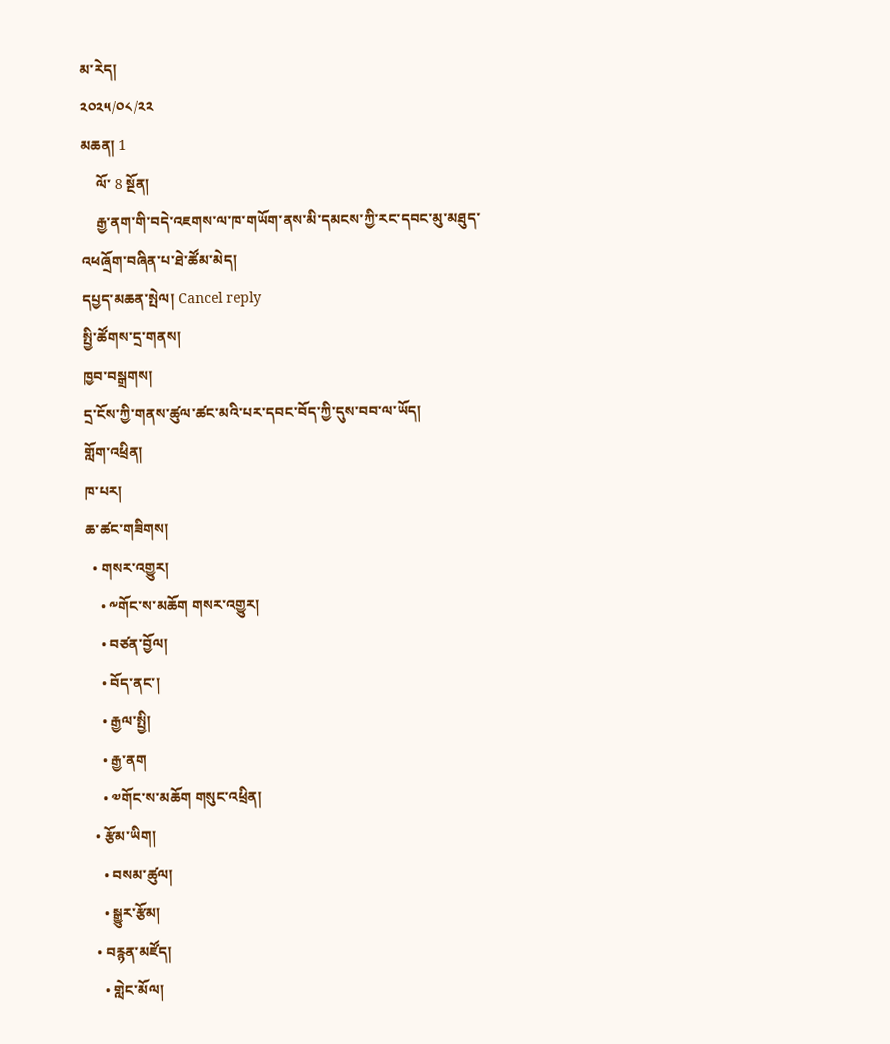མ་རེད།
༢༠༢༥/༠༨/༢༢
མཆན། 1
    ལོ་ 8 སྔོན།
    རྒྱ་ནག་གི་བདེ་འཇགས་ལ་ཁ་གཡོག་ནས་མི་དམངས་ཀྱི་རང་དབང་མུ་མཐུད་འཕཞྲོག་བཞིན་པ་ཐེ་ཚོམ་མེད།
དཔྱད་མཆན་སྤེལ། Cancel reply
སྤྱི་ཚོགས་དྲ་གནས།
ཁྱབ་བསྒྲགས།
དྲ་ངོས་ཀྱི་གནས་ཚུལ་ཚང་མའི་པར་དབང་བོད་ཀྱི་དུས་བབ་ལ་ཡོད།
གློག་འཕྲིན།
ཁ་པར།
ཆ་ཚང་གཟིགས།
  • གསར་འགྱུར།
    • ༸གོང་ས་མཆོག གསར་འགྱུར།
    • བཙན་བྱོལ།
    • བོད་ནང་།
    • རྒྱལ་སྤྱི།
    • རྒྱ་ནག
    • ༧གོང་ས་མཆོག གསུང་འཕྲིན།
  • རྩོམ་ཡིག།
    • བསམ་ཚུལ།
    • སྒྱུར་རྩོམ།
  • བརྙན་མཛོད།
    • གླེང་མོལ།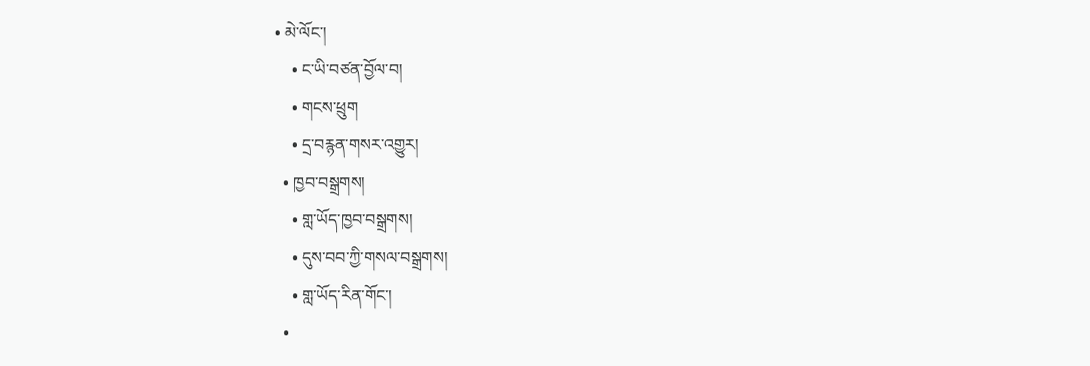• མེ་ལོང་།
    • ང་ཡི་བཙན་བྱོལ་བ།
    • གངས་ཕྲུག
    • དྲ་བརྙན་གསར་འགྱུར།
  • ཁྱབ་བསྒྲགས།
    • གླ་ཡོད་ཁྱབ་བསྒྲགས།
    • དུས་བབ་ཀྱི་གསལ་བསྒྲགས།
    • གླ་ཡོད་རིན་གོང་།
  •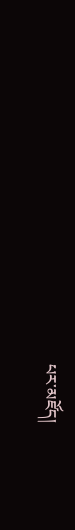པར་མཛོད།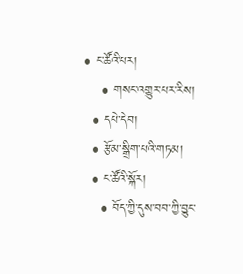• ང་ཚོའི་པར།
    • གསང་འགྱུར་པར་རིས།
  • དཔེ་དེབ།
  • རྩོམ་སྒྲིག་པའི་གཏམ།
  • ང་ཚོའི་སྐོར།
    • བོད་ཀྱི་དུས་བབ་ཀྱི་བྱུང་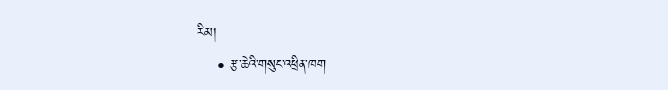རིམ།
    • རྩ་ཆེའི་གསུང་འཕྲིན་ཁག